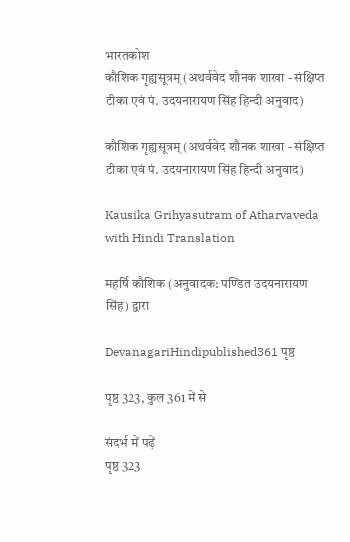भारतकोश
कौशिक गृह्यसूत्रम् (अथर्ववेद शौनक शाखा - संक्षिप्त टीका एवं पं. उदयनारायण सिंह हिन्दी अनुवाद)

कौशिक गृह्यसूत्रम् (अथर्ववेद शौनक शाखा - संक्षिप्त टीका एवं पं. उदयनारायण सिंह हिन्दी अनुवाद)

Kausika Grihyasutram of Atharvaveda with Hindi Translation

महर्षि कौशिक (अनुवादक: पण्डित उदयनारायण सिंह) द्वारा

DevanagariHindipublished361 पृष्ठ

पृष्ठ 323, कुल 361 में से

संदर्भ में पढ़ें
पृष्ठ 323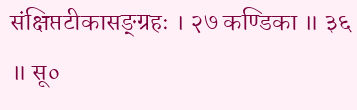संक्षिप्तटीकासङ्ग्रहः । २७ कण्डिका ॥ ३६ ॥ सू०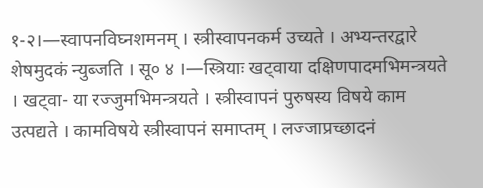१-२।—स्वापनविघ्नशमनम् । स्त्रीस्वापनकर्म उच्यते । अभ्यन्तरद्वारे शेषमुदकं न्युब्जति । सू० ४ ।—स्त्रियाः खट्वाया दक्षिणपादमभिमन्त्रयते । खट्वा- या रज्जुमभिमन्त्रयते । स्त्रीस्वापनं पुरुषस्य विषये काम उत्पद्यते । कामविषये स्त्रीस्वापनं समाप्तम् । लज्जाप्रच्छादनं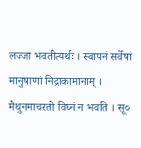लज्जा भवतीत्यर्थः । स्वापनं सर्वेषां मानुषाणां निद्राकामानाम् । मैथुनमाचरतो विघ्नं न भवति । सू०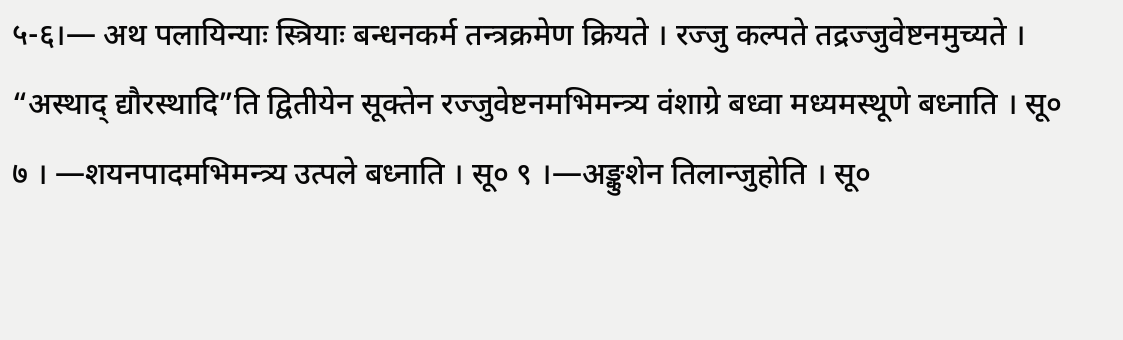५-६।— अथ पलायिन्याः स्त्रियाः बन्धनकर्म तन्त्रक्रमेण क्रियते । रज्जु कल्पते तद्रज्जुवेष्टनमुच्यते । “अस्थाद् द्यौरस्थादि”ति द्वितीयेन सूक्तेन रज्जुवेष्टनमभिमन्त्र्य वंशाग्रे बध्वा मध्यमस्थूणे बध्नाति । सू० ७ । —शयनपादमभिमन्त्र्य उत्पले बध्नाति । सू० ९ ।—अङ्कुशेन तिलान्जुहोति । सू०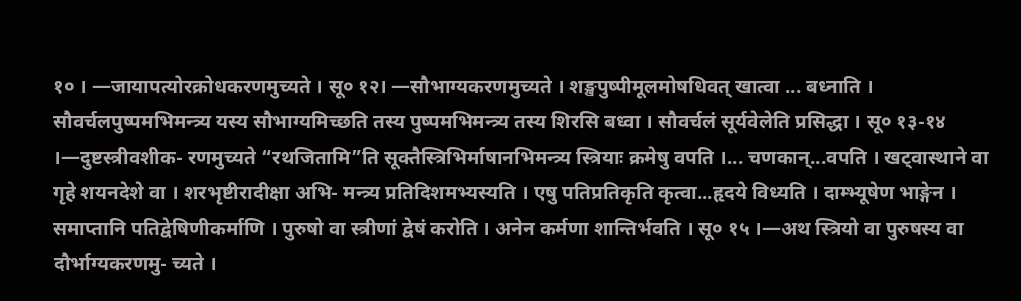१० । —जायापत्योरक्रोधकरणमुच्यते । सू० १२। —सौभाग्यकरणमुच्यते । शङ्खपुष्पीमूलमोषधिवत् खात्वा ... बध्नाति । सौवर्चलपुष्पमभिमन्त्र्य यस्य सौभाग्यमिच्छति तस्य पुष्पमभिमन्त्र्य तस्य शिरसि बध्वा । सौवर्चलं सूर्यवेलेति प्रसिद्धा । सू० १३-१४ ।—दुष्टस्त्रीवशीक- रणमुच्यते “रथजितामि”ति सूक्तैस्त्रिभिर्माषानभिमन्त्र्य स्त्रियाः क्रमेषु वपति ।... चणकान्...वपति । खट्वास्थाने वा गृहे शयनदेशे वा । शरभृष्टीरादीक्षा अभि- मन्त्र्य प्रतिदिशमभ्यस्यति । एषु पतिप्रतिकृति कृत्वा...हृदये विध्यति । दाम्भ्यूषेण भाङ्गेन । समाप्तानि पतिद्वेषिणीकर्माणि । पुरुषो वा स्त्रीणां द्वेषं करोति । अनेन कर्मणा शान्तिर्भवति । सू० १५ ।—अथ स्त्रियो वा पुरुषस्य वा दौर्भाग्यकरणमु- च्यते ।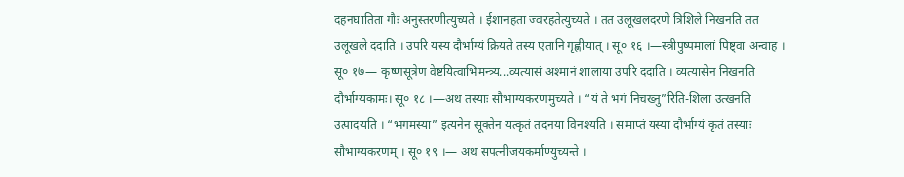दहनघातिता गौः अनुस्तरणीत्युच्यते । ईशानहता ज्वरहतेत्युच्यते । तत उलूखलदरणे त्रिशिले निखनति तत उलूखले ददाति । उपरि यस्य दौर्भाग्यं क्रियते तस्य एतानि गृह्णीयात् । सू० १६ ।—स्त्रीपुष्पमालां पिष्ट्वा अन्वाह । सू० १७— कृष्णसूत्रेण वेष्टयित्वाभिमन्त्र्य...व्यत्यासं अश्मानं शालाया उपरि ददाति । व्यत्यासेन निखनति दौर्भाग्यकामः। सू० १८ ।—अथ तस्याः सौभाग्यकरणमुच्यते । “यं ते भगं निचख्नु”रिति-शिला उत्खनति उत्पादयति । “भगमस्या” इत्यनेन सूक्तेन यत्कृतं तदनया विनश्यति । समाप्तं यस्या दौर्भाग्यं कृतं तस्याः सौभाग्यकरणम् । सू० १९ ।— अथ सपत्नीजयकर्माण्युच्यन्ते ।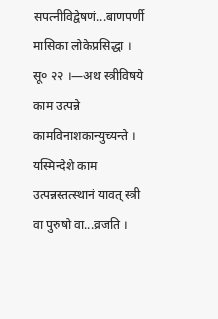सपत्नीविद्वेषणं...बाणपर्णी मासिका लोकेप्रसिद्धा । सू० २२ ।—अथ स्त्रीविषये काम उत्पन्ने कामविनाशकान्युच्यन्ते । यस्मिन्देशे काम उत्पन्नस्तत्स्थानं यावत् स्त्री वा पुरुषो वा...व्रजति ।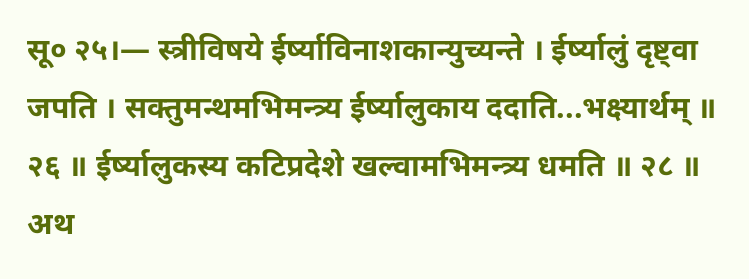सू० २५।— स्त्रीविषये ईर्ष्याविनाशकान्युच्यन्ते । ईर्ष्यालुं दृष्ट्वा जपति । सक्तुमन्थमभिमन्त्र्य ईर्ष्यालुकाय ददाति...भक्ष्यार्थम् ॥ २६ ॥ ईर्ष्यालुकस्य कटिप्रदेशे खल्वामभिमन्त्र्य धमति ॥ २८ ॥ अथ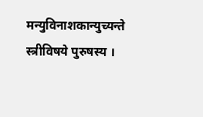मन्युविनाशकान्युच्यन्ते स्त्रीविषये पुरुषस्य ।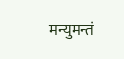मन्युमन्तं